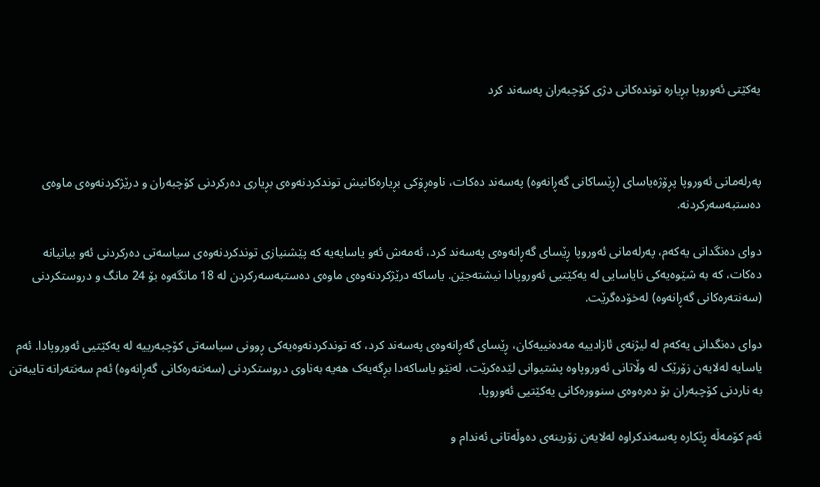یەکێتی ئەوروپا بڕیارە توندەکانی دژی کۆچبەران پەسەند کرد



پەرلەمانی ئەوروپا پڕۆژەیاسای (ڕێساکانی گەڕانەوە) پەسەند دەکات، ناوەڕۆکی بڕیارەکانیش توندکردنەوەی بڕیاری دەرکردنی کۆچبەران و درێژکردنەوەی ماوەی دەستبەسەرکردنە.

دوای دەنگدانی یەکەم، پەرلەمانی ئەوروپا ڕێسای گەڕانەوەی پەسەند کرد، ئەمەش ئەو یاسایەیە کە پێشنیازی توندکردنەوەی سیاسەتی دەرکردنی ئەو بیانیانە دەکات، کە بە شێوەیەکی نایاسایی لە یەکێتیی ئەوروپادا نیشتەجێن. یاساکە درێژکردنەوەی ماوەی دەستبەسەرکردن لە 18 مانگەوە بۆ 24 مانگ و دروستکردنی (سەنتەرەکانی گەڕانەوە) لەخۆدەگرێت.

دوای دەنگدانی یەکەم لە لیژنەی ئازادییە مەدەنییەکان، ڕێسای گەڕانەوەی پەسەند کرد، کە توندکردنەوەیەکی ڕوونی سیاسەتی کۆچبەرییە لە یەکێتیی ئەوروپادا. ئەم یاسایە لەلایەن زۆرێک لە وڵاتانی ئەوروپاوە پشتیوانی لێدەکرێت، لەنێو یاساکەدا بڕگەیەک هەیە بەناوی دروستکردنی (سەنتەرەکانی گەڕانەوە) ئەم سەنتەرانە تایبەتن بە ناردنی کۆچبەران بۆ دەرەوەی سنوورەکانی یەکێتیی ئەوروپا.

ئەم کۆمەڵە ڕێکارە پەسەندکراوە لەلایەن زۆرینەی دەوڵەتانی ئەندام و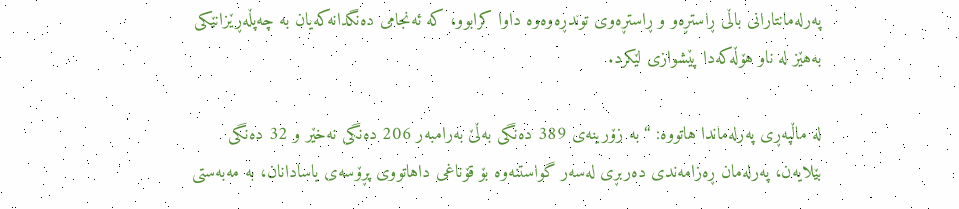پەرلەمانتارانی باڵی ڕاستڕەو و ڕاستڕەوی توندڕەوەوە داوا کرابوو، کە ئەنجامی دەنگدانەکەیان بە چەپڵەڕێزانێکی بەهێز لە ناو هۆڵەکەدا پێشوازی لێکرد.

لە ماڵپەڕی پەرلەماندا هاتووە: “بە زۆرینەی 389 دەنگی بەڵێ بەرامبەر 206 دەنگی نەخێر و 32 دەنگی بێلایەن، پەرلەمان ڕەزامەندی دەربڕی لەسەر گواستنەوە بۆ قۆناغی داهاتووی پڕۆسەی یاسادانان، بە مەبەستی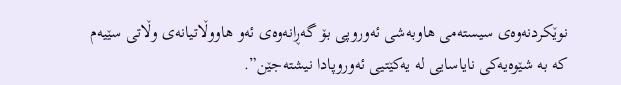نوێکردنەوەی سیستەمی هاوبەشی ئەوروپی بۆ گەڕانەوەی ئەو هاووڵاتیانەی وڵاتی سێیەم کە بە شێوەیەکی نایاسایی لە یەکێتیی ئەوروپادا نیشتەجێن”.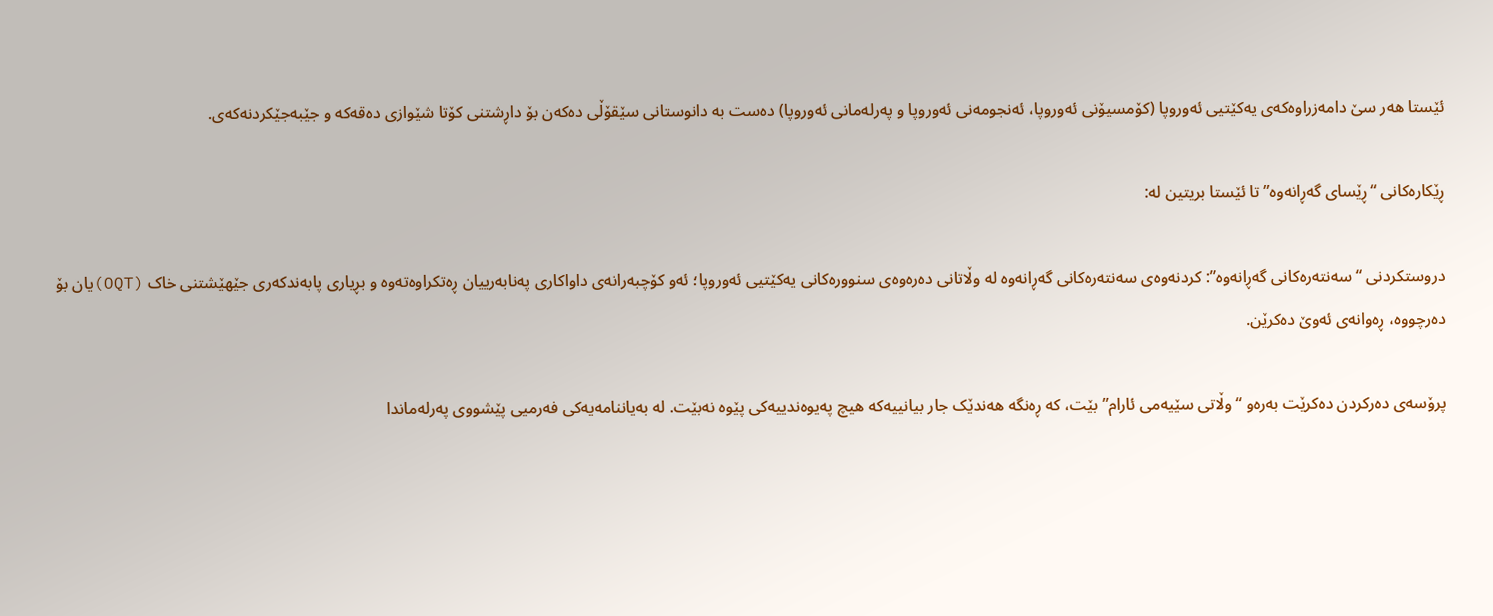ئێستا هەر سێ دامەزراوەکەی یەکێتیی ئەوروپا (کۆمسیۆنی ئەوروپا، ئەنجومەنی ئەوروپا و پەرلەمانی ئەوروپا) دەست بە دانوستانی سێقۆڵی دەکەن بۆ داڕشتنی کۆتا شێوازی دەقەکە و جێبەجێکردنەکەی.

ڕێکارەکانی “ڕێسای گەڕانەوە” تا ئێستا بریتین لە:

دروستکردنی “سەنتەرەکانی گەڕانەوە”: کردنەوەی سەنتەرەکانی گەڕانەوە لە وڵاتانی دەرەوەی سنوورەکانی یەکێتیی ئەوروپا؛ ئەو کۆچبەرانەی داواکاری پەنابەرییان ڕەتکراوەتەوە و بڕیاری پابەندکەری جێهێشتنی خاک (OQT)یان بۆ دەرچووە، ڕەوانەی ئەوێ دەکرێن.

پرۆسەی دەرکردن دەکرێت بەرەو “وڵاتی سێیەمی ئارام” بێت، کە ڕەنگە هەندێک جار بیانییەکە هیچ پەیوەندییەکی پێوە نەبێت. لە بەیاننامەیەکی فەرمیی پێشووی پەرلەماندا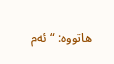هاتووە: “ئەم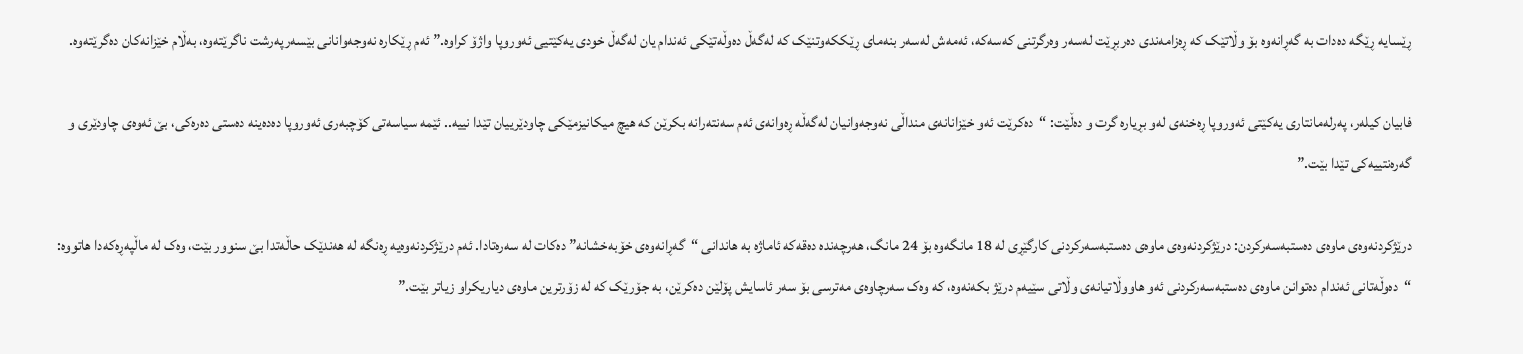ڕێسایە ڕێگە دەدات بە گەڕانەوە بۆ وڵاتێک کە ڕەزامەندی دەربڕێت لەسەر وەرگرتنی کەسەکە، ئەمەش لەسەر بنەمای ڕێککەوتنێک کە لەگەڵ دەوڵەتێکی ئەندام یان لەگەڵ خودی یەکێتیی ئەوروپا واژۆ کراوە.” ئەم ڕێکارە نەوجەوانانی بێسەرپەرشت ناگرێتەوە، بەڵام خێزانەکان دەگرێتەوە.

فابیان کیلەر، پەرلەمانتاری یەکێتی ئەوروپا ڕەخنەی لەو بڕیارە گرت و دەڵێت: “دەکرێت ئەو خێزانانەی منداڵی نەوجەوانیان لەگەڵە ڕەوانەی ئەم سەنتەرانە بکرێن کە هیچ میکانیزمێکی چاودێرییان تێدا نییە.. ئێمە سیاسەتی کۆچبەری ئەوروپا دەدەینە دەستی دەرەکی، بێ ئەوەی چاودێری و گەرەنتییەکی تێدا بێت.”

درێژکردنەوەی ماوەی دەستبەسەرکردن: درێژکردنەوەی ماوەی دەستبەسەرکردنی کارگێڕی لە 18 مانگەوە بۆ 24 مانگ، هەرچەندە دەقەکە ئاماژە بە هاندانی “گەڕانەوەی خۆبەخشانە” دەکات لە سەرەتادا. ئەم درێژکردنەوەیە ڕەنگە لە هەندێک حاڵەتدا بێ سنوور بێت، وەک لە ماڵپەڕەکەدا هاتووە: “دەوڵەتانی ئەندام دەتوانن ماوەی دەستبەسەرکردنی ئەو هاووڵاتیانەی وڵاتی سێیەم درێژ بکەنەوە، کە وەک سەرچاوەی مەترسی بۆ سەر ئاسایش پۆلێن دەکرێن، بە جۆرێک کە لە زۆرترین ماوەی دیاریکراو زیاتر بێت.”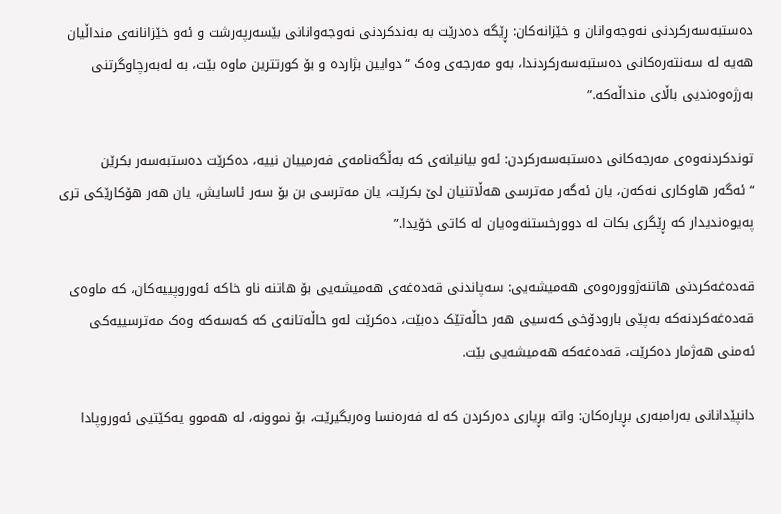دەستبەسەرکردنی نەوجەوانان و خێزانەکان: ڕێگە دەدرێت بە بەندکردنی نەوجەوانانی بێسەرپەرشت و ئەو خێزانانەی منداڵیان هەیە لە سەنتەرەکانی دەستبەسەرکردندا، بەو مەرجەی وەک “دوایین بژاردە و بۆ کورتترین ماوە بێت، بە لەبەرچاوگرتنی بەرژەوەندیی باڵای منداڵەکە.”

توندکردنەوەی مەرجەکانی دەستبەسەرکردن: ئەو بیانیانەی کە بەڵگەنامەی فەرمییان نییە، دەکرێت دەستبەسەر بکرێن “ئەگەر هاوکاری نەکەن، یان ئەگەر مەترسی هەڵاتنیان لێ بکرێت، یان مەترسی بن بۆ سەر ئاسایش، یان هەر هۆکارێکی تری پەیوەندیدار کە ڕێگری بکات لە دوورخستنەوەیان لە کاتی خۆیدا.”

قەدەغەکردنی هاتنەژوورەوەی هەمیشەیی: سەپاندنی قەدەغەی هەمیشەیی بۆ هاتنە ناو خاکە ئەوروپییەکان، کە ماوەی قەدەغەکردنەکە بەپێی بارودۆخی کەسیی هەر حاڵەتێک دەبێت، دەکرێت لەو حاڵەتانەی کە کەسەکە وەک مەترسییەکی ئەمنی هەژمار دەکرێت، قەدەغەکە هەمیشەیی بێت.

دانپێدانانی بەرامبەری بڕیارەکان: واتە بڕیاری دەرکردن کە لە فەرەنسا وەربگیرێت، بۆ نموونە، لە هەموو یەکێتیی ئەوروپادا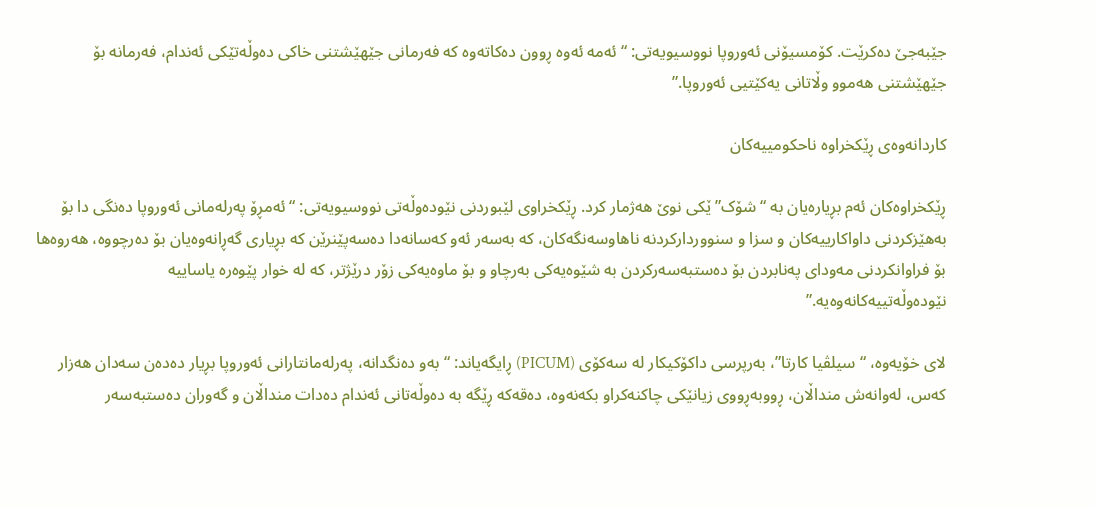جێبەجێ دەکرێت. کۆمسیۆنی ئەوروپا نووسیویەتی: “ئەمە ئەوە ڕوون دەکاتەوە کە فەرمانی جێهێشتنی خاکی دەوڵەتێکی ئەندام، فەرمانە بۆ جێهێشتنی هەموو وڵاتانی یەکێتیی ئەوروپا.”

کاردانەوەی ڕێکخراوە ناحکومییەکان

ڕێکخراوەکان ئەم بڕیارەیان بە “شۆک”ێکی نوێ هەژمار کرد. ڕێکخراوی لێبوردنی نێودەوڵەتی نووسیویەتی: “ئەمڕۆ پەرلەمانی ئەوروپا دەنگی دا بۆ بەهێزکردنی داواکارییەکان و سزا و سنووردارکردنە ناهاوسەنگەکان، کە بەسەر ئەو کەسانەدا دەسەپێنرێن کە بڕیاری گەڕانەوەیان بۆ دەرچووە، هەروەها بۆ فراوانکردنی مەودای پەنابردن بۆ دەستبەسەرکردن بە شێوەیەکی بەرچاو و بۆ ماوەیەکی زۆر درێژتر، کە لە خوار پێوەرە یاساییە نێودەوڵەتییەکانەوەیە.”

لای خۆیەوە، “سیلڤیا کارتا”، بەرپرسی داکۆکیکار لە سەکۆی (PICUM) ڕایگەیاند: “بەو دەنگدانە، پەرلەمانتارانی ئەوروپا بڕیار دەدەن سەدان هەزار کەس، لەوانەش منداڵان، ڕووبەڕووی زیانێکی چاکنەکراو بکەنەوە، دەقەکە ڕێگە بە دەوڵەتانی ئەندام دەدات منداڵان و گەوران دەستبەسەر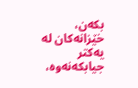بکەن، خێزانەکان لە یەکتر جیابکەنەوە،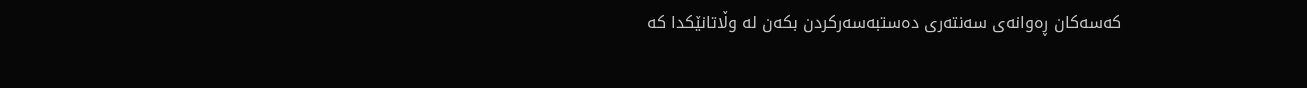کەسەکان ڕەوانەی سەنتەری دەستبەسەرکردن بکەن لە وڵاتانێکدا کە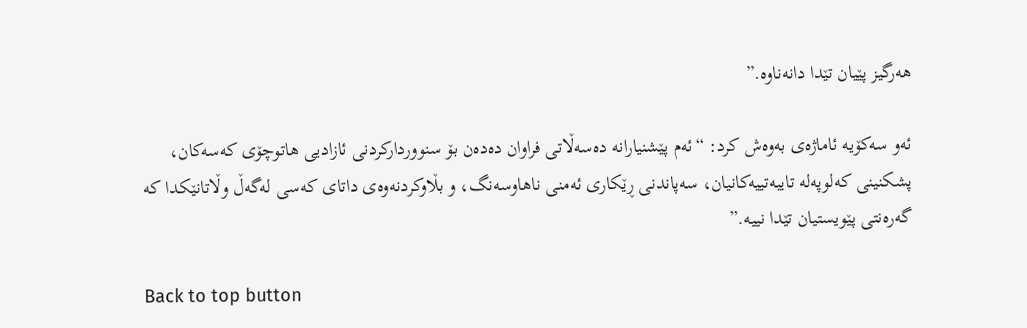هەرگیز پێیان تێدا دانەناوە.”

ئەو سەکۆیە ئاماژەی بەوەش کرد: “ئەم پێشنیارانە دەسەڵاتی فراوان دەدەن بۆ سنووردارکردنی ئازادیی هاتوچۆی کەسەکان، پشکنینی کەلوپەلە تایبەتییەکانیان، سەپاندنی ڕێکاری ئەمنی ناهاوسەنگ، و بڵاوکردنەوەی داتای کەسی لەگەڵ وڵاتانێکدا کە گەرەنتی پێویستیان تێدا نییە.”

Back to top button